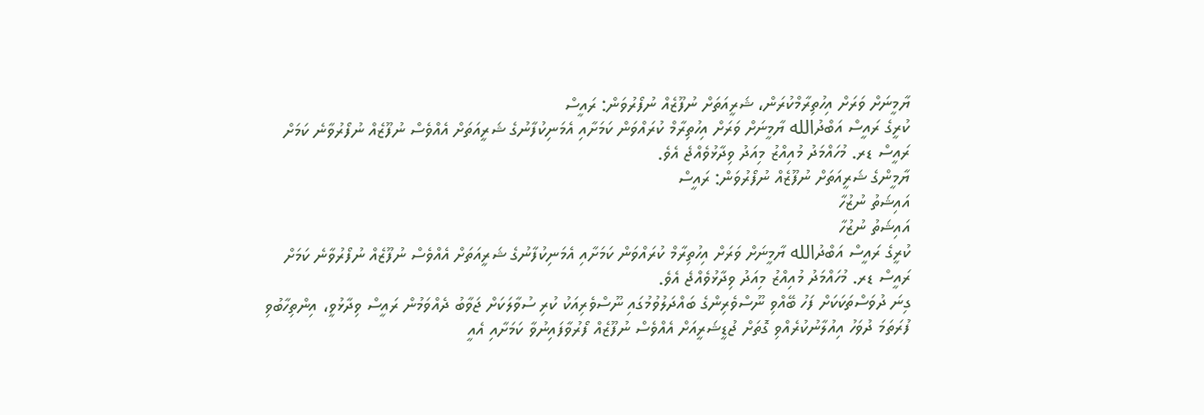ޔާމީނަށް ވަރަށް އިހުތިރާމްކުރަން، ޝަރީއަތަށް ނުފޫޒެއް ނުފޯރުވަން: ރައީސް
ކުރީގެ ރައީސް އަބްދުالله ޔާމީނަށް ވަރަށް އިހުތިރާމް ކުރައްވަން ކަމަށާއި އެމަނިކުފާނުގެ ޝަރީއަތަށް އެއްވެސް ނުފޫޒެއް ނުފޯރުވާނެ ކަމަށް ރައީސް ޑރ. މުހައްމަދު މުއިއްޒު މިއަދު ވިދާޅުވެއްޖެ އެވެ.
ޔާމީންގެ ޝަރީއަތަށް ނުފޫޒެއް ނުފޯރުވަން: ރައީސް
އައިޝަތު ނުޒުހާ
އައިޝަތު ނުޒުހާ
ކުރީގެ ރައީސް އަބްދުالله ޔާމީނަށް ވަރަށް އިހުތިރާމް ކުރައްވަން ކަމަށާއި އެމަނިކުފާނުގެ ޝަރީއަތަށް އެއްވެސް ނުފޫޒެއް ނުފޯރުވާނެ ކަމަށް ރައީސް ޑރ. މުހައްމަދު މުއިއްޒު މިއަދު ވިދާޅުވެއްޖެ އެވެ.
ގިނަ ދުވަސްތަކަކަށް ފަހު ބޭއްވި ނޫސްވެރިންގެ ބައްދަލުވުމުގައި ނޫސްވެރިއަކު ކުރި ސުވާލަކަށް ޖަވާބު ދެއްވަމުން ރައީސް ވިދާޅުވީ، އިންތިހާބުވި ފުރަތަމަ ދުވަހު އިއުލާނުކުރެއްވި ގޮތަށް ޖުޑީޝަރީއަށް އެއްވެސް ނުފޫޒެއް ފޯރުވާފައިނުވާ ކަމަށާއި އެއީ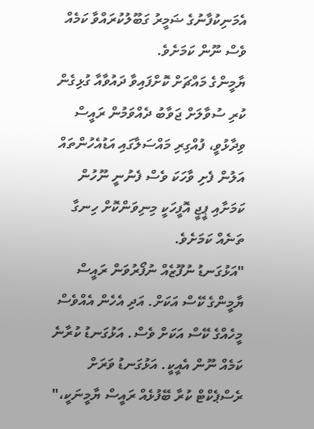އެމަނިކުފާނުގެ ޟަމީރު ގަބޫލުކުރައްވާ ކަމެއް ވެސް ނޫން ކަމަށެވެ.
ޔާމީންގެ މައްޗަށް ކޮށްފައިވާ ދައުވާއާ ގުޅިގެން ކުރި ސުވާލަށް ޖަވާބު ދެއްވަމުން ރައީސް ވިދާޅުވީ، ފުއްގިރި މައްސަލާގައި އަޑުއެހުންތައް އަލުން ފެށި ވާހަކަ ވެސް ފެނުނީ ނޫހުން ކަމަށާއި ޕީޖީ އޮފީހަކީ މިނިވަންކޮށް ހިނގާ ތަނެއް ކަމަށެވެ.
"އަޅުގަނޑު ނުފޫޒެއް ނުފޯރުވަން ރައީސް ޔާމީންގެ ކޭސް އަކަށް. އަދި އެހެން އެއްވެސް މީހެއްގެ ކޭސް އަކަށް ވެސް. އަޅުގަނޑު ކުރާނެ ކަމެއް ނޫން އެއީކީ. އަޅުގަނޑު ވަރަށް ރެސްޕެކްޓް ކުރާ ބޭފުޅެއް ރައީސް ޔާމީނަކީ،"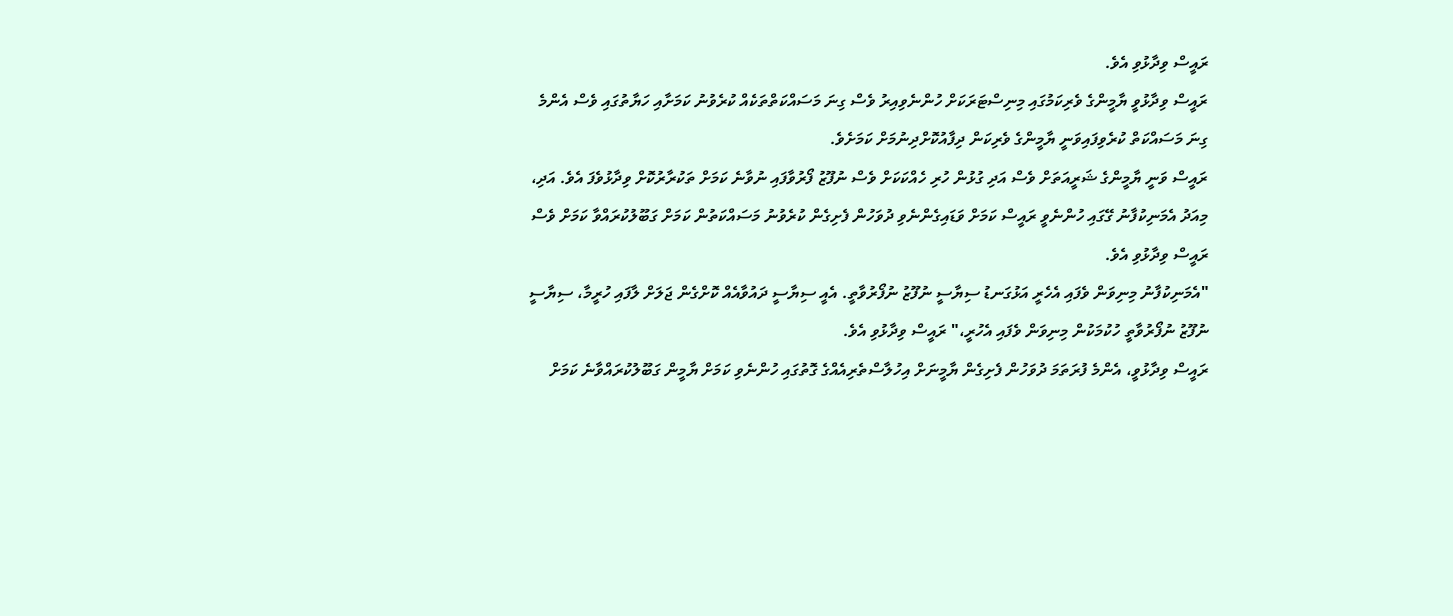ރައީސް ވިދާޅުވި އެވެ.
ރައީސް ވިދާޅުވީ ޔާމީންގެ ވެރިކަމުގައި މިނިސްޓަރަކަށް ހުންނެވިއިރު ވެސް ގިނަ މަސައްކަތްތަކެއް ކުރެވުނު ކަމަށާއި ހަޔާތުގައި ވެސް އެންމެ ގިނަ މަސައްކަތް ކުރެވިފައިވަނީ ޔާމީންގެ ވެރިކަން ދިފާއުކޮށްދިނުމަށް ކަމަށެވެ.
ރައީސް ވަނީ ޔާމީންގެ ޝަރީއަތަށް ވެސް އަދި ގުޅުން ހުރި ހެއްކަކަށް ވެސް ނުފޫޒު ފޯރުވާފައި ނުވާނެ ކަމަށް ތަކުރާރުކޮށް ވިދާޅުވެފަ އެވެ. އަދި، މިއަދު އެމަނިކުފާނު ގޭގައި ހުންނެވީ ރައީސް ކަމަށް ވަޑައިގެންނެވި ދުވަހުން ފެށިގެން ކުރެވުނު މަސައްކަތުން ކަމަށް ގަބޫލުކުރައްވާ ކަމަށް ވެސް ރައީސް ވިދާޅުވި އެވެ.
"އެމަނިކުފާނު މިނިވަން ވެފައި އެހެރީ އަޅުގަނޑު ސިޔާސީ ނުފޫޒު ނުފޯރުވާތީ. އެއީ ސިޔާސީ ދައުވާއެއް ކޮށްގެން ޖަލަށް ލާފައި ހުރީމާ، ސިޔާސީ ނުފޫޒު ނުފޯރުވާތީ ހުކުމަކުން މިނިވަން ވެފައި އެހުރީ،" ރައީސް ވިދާޅުވި އެވެ.
ރައީސް ވިދާޅުވީ، އެންމެ ފުރަތަމަ ދުވަހުން ފެށިގެން ޔާމީނަށް އިހުލާސްތެރިއެއްގެ ގޮތުގައި ހުންނެވި ކަމަށް ޔާމީން ގަބޫލުކުރައްވާނެ ކަމަށް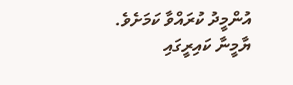އުންމީދު ކުރައްވާ ކަމަށެވެ. ޔާމީނާ ކައިރީގައި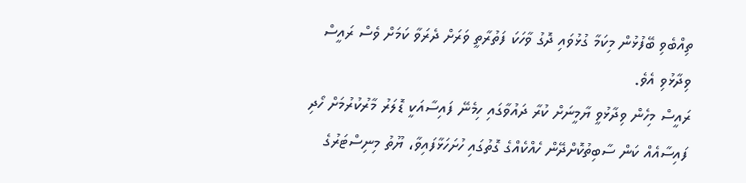ތިއްބެވި ބޭފުޅުން މިކަމާ ގުޅުވައި ދޮގު ވާހަކަ ފަތުރާތީ ވަރަށް ދެރަވާ ކަމަށް ވެސް ރައީސް ވިދާޅުވި އެވެ.
ރައީސް މިހެން ވިދާޅުވީ ޔާމީނަށް ކުރާ ދައުވާގައި ހިމެނޭ ފައިސާއަކީ ޑޮލަރު މާރުކުރުމަށް ހޯދި ފައިސާއެއް ކަން ސާބިތުކޮށްދޭން ހެއްކެއްގެ ގޮތުގައި ހުށަހަޅާފައިވާ، ޔޫތު މިނިސްޓަރުގެ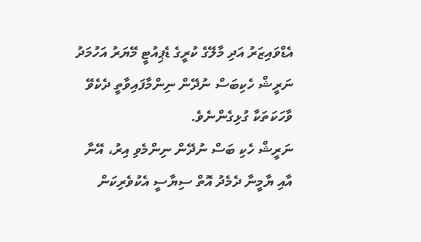އެޑްވައިޒަރު އަދި މާލޭގެ ކުރީގެ ޑެޕިއުޓީ މޭޔަރު އަހުމަދު ނަރީޝް ހެކިބަސް ނުދޭން ނިންމާފައިވާތީ ދެކެވޭ ވާހަކަތަކާ ގުޅިގެންނެވެ.
ނަރީޝް ހެކި ބަސް ނުދޭން ނިންމެވި އިރު، އޭނާ އާއި ޔާމީނާ ދެމެދު އޮތް ސިޔާސީ އެކުވެރިކަން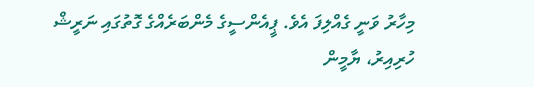މިހާރު ވަނީ ގެއްލިފަ އެވެ. ޕީއެންސީގެ މެންބަރެއްގެ ގޮތުގައި ނަރީޝް ހުރިއިރު، ޔާމީން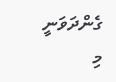ގެންދަވަނީ މި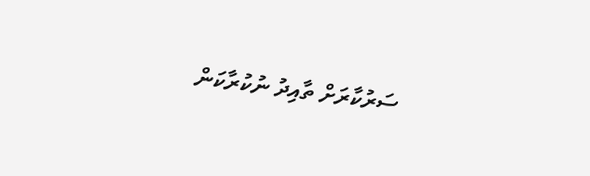ސަރުކާރަށް ތާއިދު ނުކުރާކަން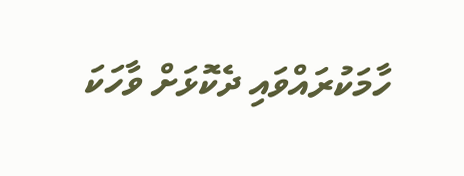ހާމަކުރައްވައި ދެކޮޅަށް ވާހަކަ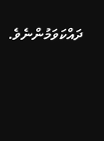ދައްކަވަމުންނެވެ.